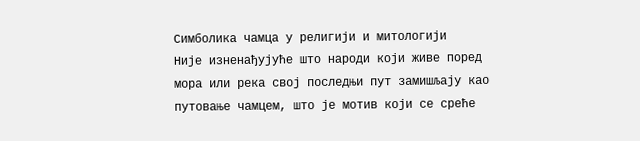Симболика чамца у религији и митологији
Није изненађујуће што народи који живе поред мора или река свој последњи пут замишљају као путовање чамцем, што је мотив који се среће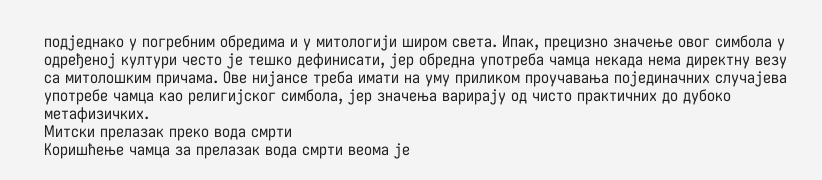подједнако у погребним обредима и у митологији широм света. Ипак, прецизно значење овог симбола у одређеној култури често је тешко дефинисати, јер обредна употреба чамца некада нема директну везу са митолошким причама. Ове нијансе треба имати на уму приликом проучавања појединачних случајева употребе чамца као религијског симбола, јер значења варирају од чисто практичних до дубоко метафизичких.
Митски прелазак преко вода смрти
Коришћење чамца за прелазак вода смрти веома је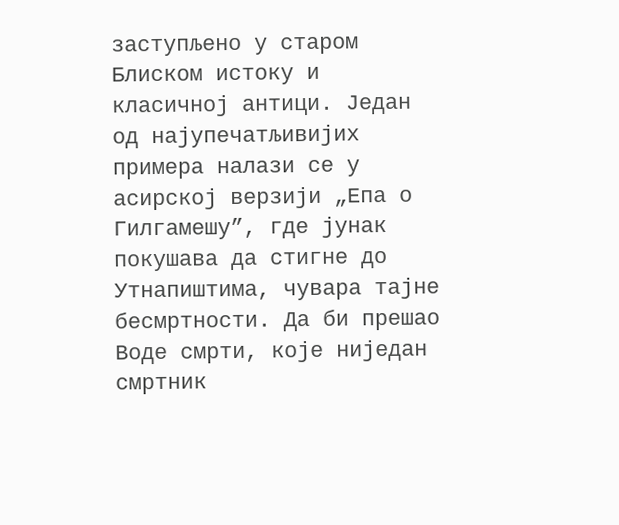заступљено у старом Блиском истоку и класичној антици. Један од најупечатљивијих примера налази се у асирској верзији „Епа о Гилгамешу”, где јунак покушава да стигне до Утнапиштима, чувара тајне бесмртности. Да би прешао Воде смрти, које ниједан смртник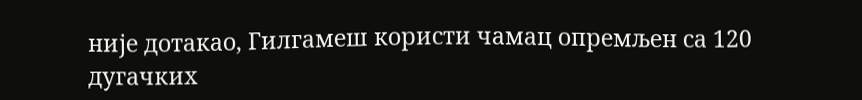није дотакао, Гилгамеш користи чамац опремљен са 120 дугачких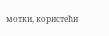мотки, користећи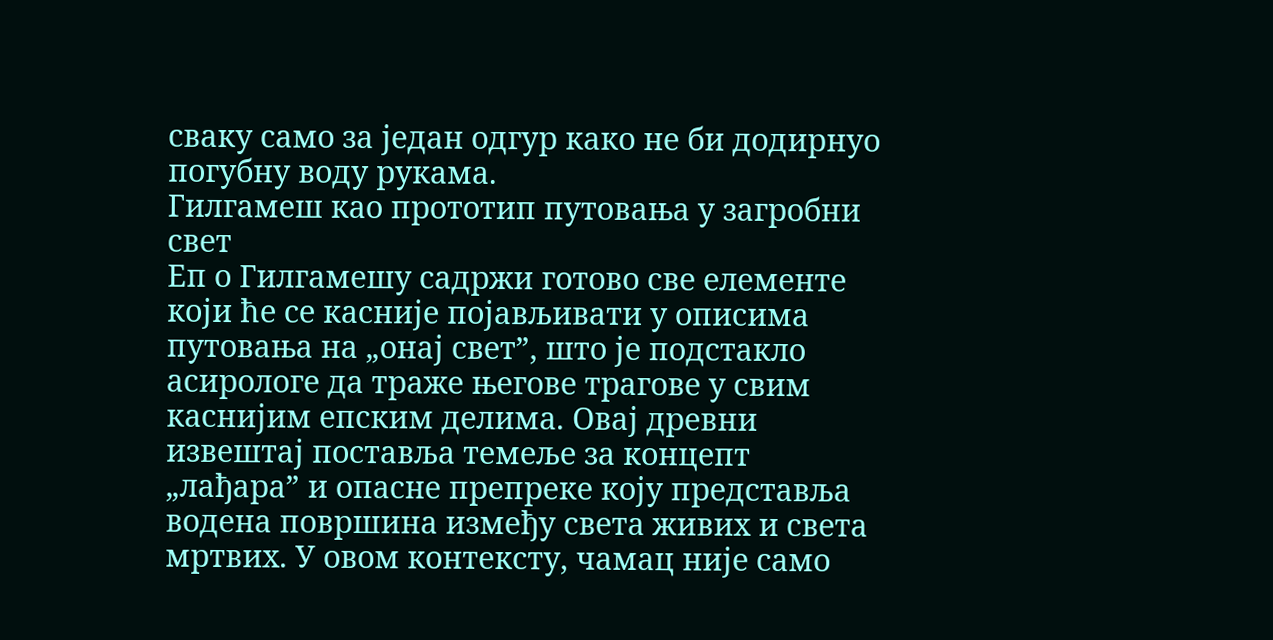сваку само за један одгур како не би додирнуо погубну воду рукама.
Гилгамеш као прототип путовања у загробни свет
Еп о Гилгамешу садржи готово све елементе који ће се касније појављивати у описима путовања на „онај свет”, што је подстакло асирологе да траже његове трагове у свим каснијим епским делима. Овај древни извештај поставља темеље за концепт „лађара” и опасне препреке коју представља водена површина између света живих и света мртвих. У овом контексту, чамац није само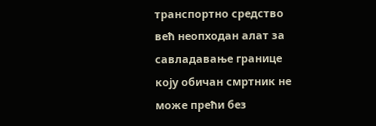транспортно средство већ неопходан алат за савладавање границе коју обичан смртник не може прећи без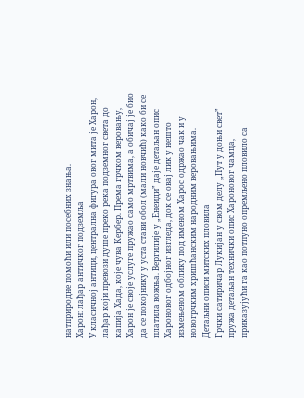натприродне помоћи или посебних знања.
Харон: лађар античког подземља
У класичној антици, централна фигура овог мита је Харон, лађар који превози душе преко река подземног света до капија Хада, које чува Кербер. Према грчком веровању, Харон је своје услуге пружао само мртвима, а обичај је био да се покојнику у уста стави обол (мали новчић) како би се платила вожња. Вергилије у „Енеиди” даје детаљан опис Хароновог одбојног изгледа, док се овај лик у нешто измењеном облику под именом Харос одржао чак и у новогрчким хришћанским народним веровањима.
Детаљни описи митских пловила
Грчки сатиричар Лукијан у свом делу „Пут у доњи свет” пружа детаљан технички опис Хароновог чамца, приказујући га као потпуно опремљено пловило са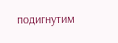подигнутим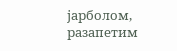јарболом, разапетим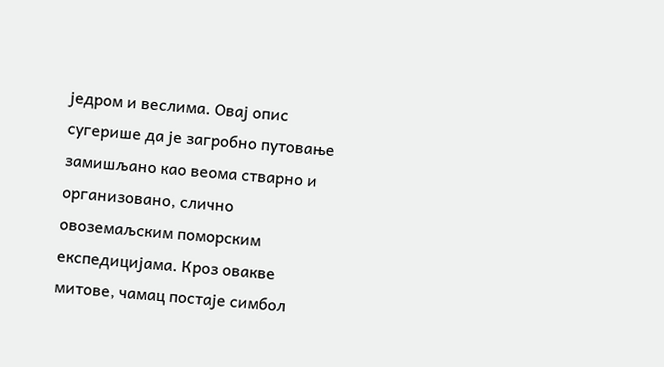једром и веслима. Овај опис сугерише да је загробно путовање замишљано као веома стварно и организовано, слично овоземаљским поморским експедицијама. Кроз овакве митове, чамац постаје симбол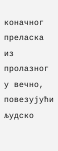коначног преласка из пролазног у вечно, повезујући људско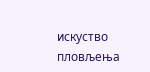искуство пловљења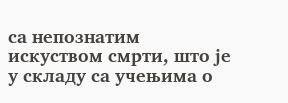са непознатим искуством смрти, што је у складу са учењима о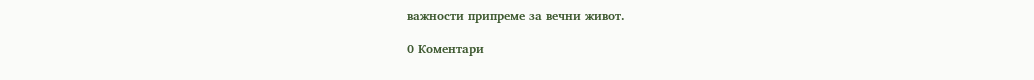важности припреме за вечни живот.

0 Коментари